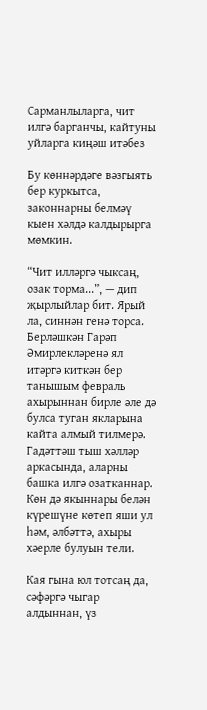Сарманлыларга, чит илгә барганчы, кайтуны уйларга киңәш итәбез

Бу көннәрдәге вәзгыять бер куркытса, законнарны белмәү кыен хәлдә калдырырга мөмкин.

“Чит илләргә чыксаң, озак торма...”, — дип җырлыйлар бит. Ярый ла, синнән генә торса. Берләшкән Гарәп Әмирлекләренә ял итәргә киткән бер танышым февраль ахырыннан бирле әле дә булса туган якларына кайта алмый тилмерә. Гадәттәш тыш хәлләр аркасында, аларны башка илгә озатканнар. Көн дә якыннары белән күрешүне көтеп яши ул һәм, әлбәттә, ахыры хәерле булуын тели.

Кая гына юл тотсаң да, сәфәргә чыгар алдыннан, үз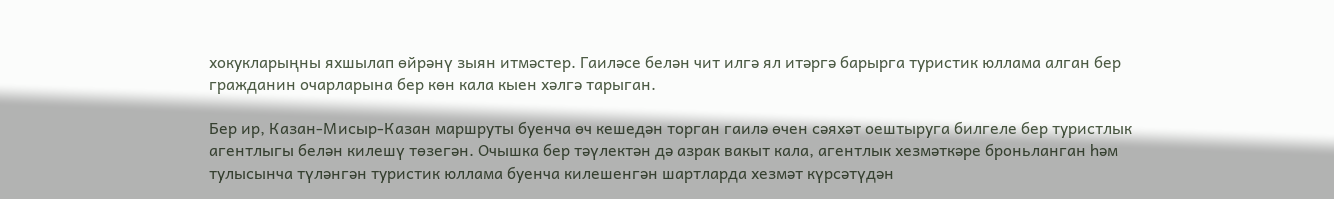хокукларыңны яхшылап өйрәнү зыян итмәстер. Гаиләсе белән чит илгә ял итәргә барырга туристик юллама алган бер гражданин очарларына бер көн кала кыен хәлгә тарыган.

Бер ир, Казан-Мисыр-Казан маршруты буенча өч кешедән торган гаилә өчен сәяхәт оештыруга билгеле бер туристлык агентлыгы белән килешү төзегән. Очышка бер тәүлектән дә азрак вакыт кала, агентлык хезмәткәре броньланган һәм тулысынча түләнгән туристик юллама буенча килешенгән шартларда хезмәт күрсәтүдән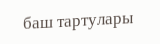баш тартулары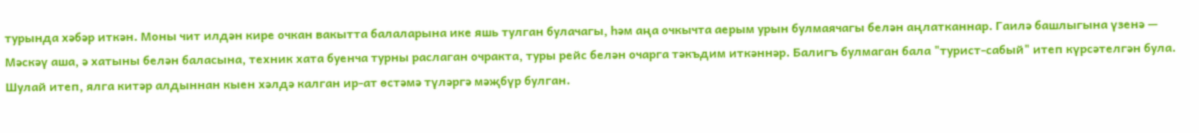турында хәбәр иткән. Моны чит илдән кире очкан вакытта балаларына ике яшь тулган булачагы, һәм аңа очкычта аерым урын булмаячагы белән аңлатканнар. Гаилә башлыгына үзенә — Мәскәү аша, ә хатыны белән баласына, техник хата буенча турны раслаган очракта, туры рейс белән очарга тәкъдим иткәннәр. Балигъ булмаган бала "турист-сабый" итеп күрсәтелгән була. Шулай итеп, ялга китәр алдыннан кыен хәлдә калган ир-ат өстәмә түләргә мәҗбүр булган.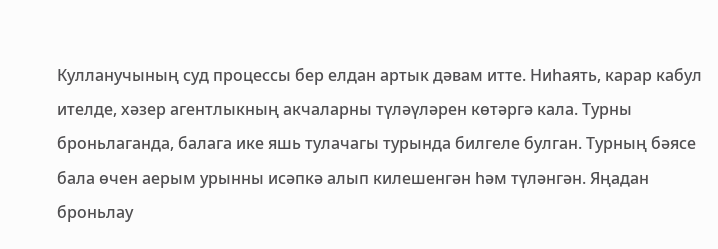Кулланучының суд процессы бер елдан артык дәвам итте. Ниһаять, карар кабул ителде, хәзер агентлыкның акчаларны түләүләрен көтәргә кала. Турны броньлаганда, балага ике яшь тулачагы турында билгеле булган. Турның бәясе бала өчен аерым урынны исәпкә алып килешенгән һәм түләнгән. Яңадан броньлау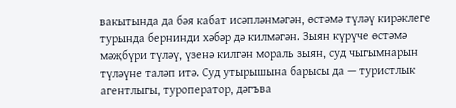вакытында да бәя кабат исәпләнмәгән, өстәмә түләү кирәклеге турында бернинди хәбәр дә килмәгән. Зыян күрүче өстәмә мәҗбүри түләү, үзенә килгән мораль зыян, суд чыгымнарын түләүне таләп итә. Суд утырышына барысы да — туристлык агентлыгы, туроператор, дәгъва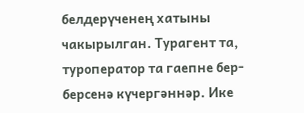белдерүченең хатыны чакырылган. Турагент та, туроператор та гаепне бер-берсенә күчергәннәр. Ике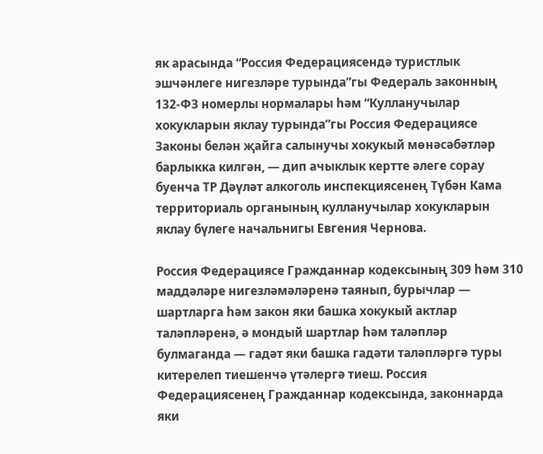як арасында “Россия Федерациясендә туристлык эшчәнлеге нигезләре турында”гы Федераль законның 132-ФЗ номерлы нормалары һәм “Кулланучылар хокукларын яклау турында”гы Россия Федерациясе Законы белән җайга салынучы хокукый мөнәсәбәтләр барлыкка килгән, — дип ачыклык кертте әлеге сорау буенча ТР Дәүләт алкоголь инспекциясенең Түбән Кама территориаль органының кулланучылар хокукларын яклау бүлеге начальнигы Евгения Чернова.

Россия Федерациясе Гражданнар кодексының 309 һәм 310 маддәләре нигезләмәләренә таянып, бурычлар — шартларга һәм закон яки башка хокукый актлар таләпләренә, ә мондый шартлар һәм таләпләр булмаганда — гадәт яки башка гадәти таләпләргә туры китерелеп тиешенчә үтәлергә тиеш. Россия Федерациясенең Гражданнар кодексында, законнарда яки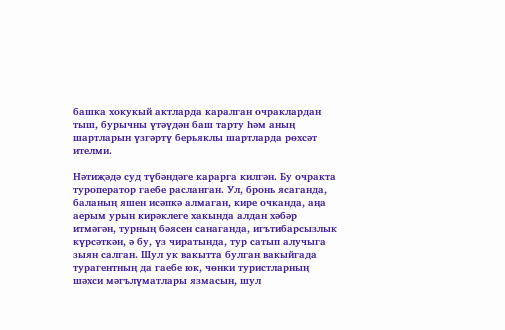башка хокукый актларда каралган очраклардан тыш, бурычны үтәүдән баш тарту һәм аның шартларын үзгәртү берьяклы шартларда рөхсәт ителми.

Нәтиҗәдә суд түбәндәге карарга килгән. Бу очракта туроператор гаебе расланган. Ул, бронь ясаганда, баланың яшен исәпкә алмаган, кире очканда, аңа аерым урын кирәклеге хакында алдан хәбәр итмәгән, турның бәясен санаганда, игътибарсызлык күрсәткән, ә бу, үз чиратында, тур сатып алучыга зыян салган. Шул ук вакытта булган вакыйгада турагентның да гаебе юк, чөнки туристларның шәхси мәгълүматлары язмасын, шул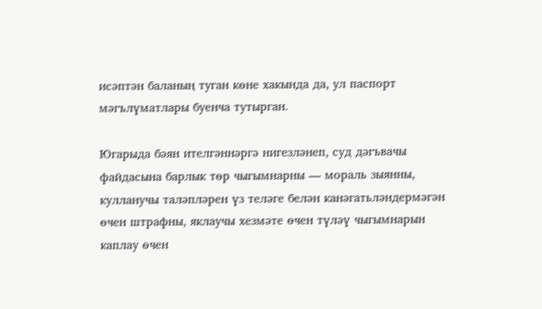исәптән баланың туган көне хакында да, ул паспорт мәгълүматлары буенча тутырган.

Югарыда бәян ителгәннәргә нигезләнеп, суд дәгъвачы файдасына барлык төр чыгымнарны — мораль зыянны, кулланучы таләпләрен үз теләге белән канәгатьләндермәгән өчен штрафны, яклаучы хезмәте өчен түләү чыгымнарын каплау өчен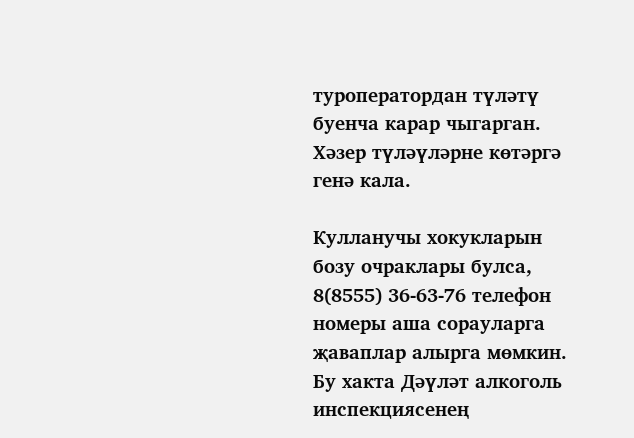туроператордан түләтү буенча карар чыгарган. Хәзер түләүләрне көтәргә генә кала.

Кулланучы хокукларын бозу очраклары булса, 8(8555) 36-63-76 телефон номеры аша сорауларга җаваплар алырга мөмкин. Бу хакта Дәүләт алкоголь инспекциясенең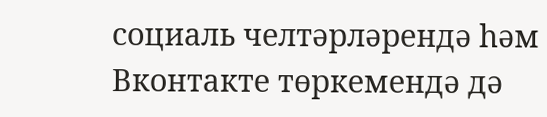социаль челтәрләрендә һәм Вконтакте төркемендә дә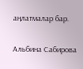аңлатмалар бар.

Альбина Сабирова